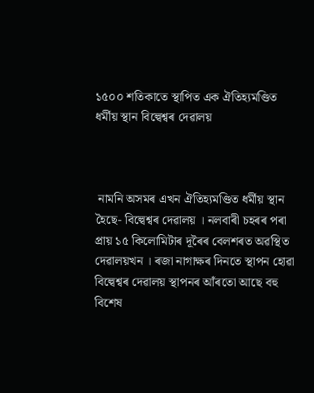১৫০০ শতিকাতে স্থাপিত এক ঐতিহ্যমণ্ডিত ধৰ্মীয় স্থান বিল্বেশ্বৰ দেৱালয়



 নামনি অসমৰ এখন ঐতিহ্যমণ্ডিত ধৰ্মীয় স্থান হৈছে- বিল্বেশ্বৰ দেৱালয় । নলবাৰী চহৰৰ পৰা প্ৰায় ১৫ কিলোমিটাৰ দূৰৈৰ বেলশৰত অৱস্থিত দেৱালয়খন । ৰজা নাগাক্ষৰ দিনতে স্থাপন হোৱা বিল্বেশ্বৰ দেৱালয় স্থাপনৰ আঁৰতো আছে বহু বিশেষ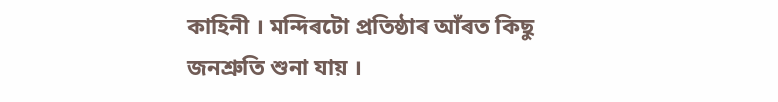কাহিনী । মন্দিৰটো প্ৰতিষ্ঠাৰ আঁৰত কিছু জনশ্ৰুতি শুনা যায় ।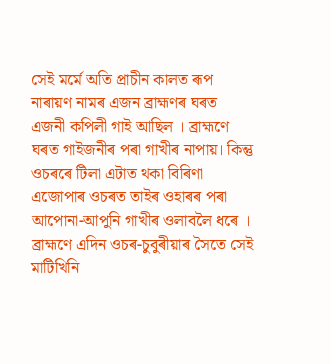সেই মৰ্মে অতি প্ৰাচীন কালত ৰূপ নাৰায়ণ নামৰ এজন ব্ৰাহ্মণৰ ঘৰত এজনী কপিলী গাই আছিল । ব্ৰাহ্মণে ঘৰত গাইজনীৰ পৰা গাখীৰ নাপায়। কিন্তু ওচৰৰে টিলা এটাত থকা বিৰিণা এজোপাৰ ওচৰত তাইৰ ওহাৰৰ পৰা আপোনা-আপুনি গাখীৰ ওলাবলৈ ধৰে । ব্ৰাহ্মণে এদিন ওচৰ-চুবুৰীয়াৰ সৈতে সেই মাটিখিনি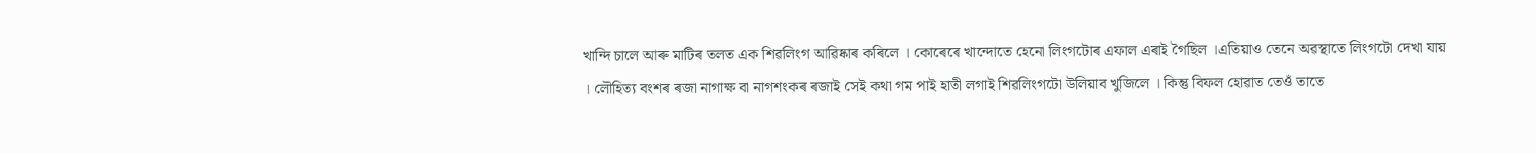খান্দি চালে আৰু মাটিৰ তলত এক শিৱলিংগ আৱিষ্কাৰ কৰিলে । কোৰেৰে খান্দোতে হেনো লিংগটোৰ এফাল এৰাই গৈছিল ।এতিয়াও তেনে অৱস্থাতে লিংগটো দেখা যায় । লৌহিত্য বংশৰ ৰজা নাগাক্ষ বা নাগশংকৰ ৰজাই সেই কথা গম পাই হাতী লগাই শিৱলিংগটো উলিয়াব খুজিলে । কিন্তু বিফল হোৱাত তেওঁ তাতে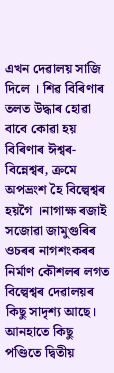এখন দেৱালয় সাজি দিলে । শিৱ বিৰিণাৰ তলত উদ্ধাৰ হোৱা বাবে কোৱা হয় বিৰিণাৰ ঈশ্বৰ- বিন্নেশ্বৰ, ক্ৰমে অপভ্ৰংশ হৈ বিল্বেশ্বৰ হয়গৈ ।নাগাক্ষ ৰজাই সজোৱা জামুগুৰিৰ ওচৰৰ নাগশংকৰৰ নিৰ্মাণ কৌশলৰ লগত বিল্বেশ্বৰ দেৱালয়ৰ কিছু সাদৃশ্য আছে। আনহাতে কিছু পণ্ডিতে দ্বিতীয়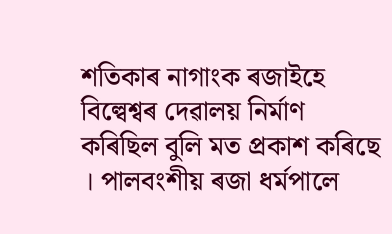শতিকাৰ নাগাংক ৰজাইহে বিল্বেশ্বৰ দেৱালয় নিৰ্মাণ কৰিছিল বুলি মত প্ৰকাশ কৰিছে । পালবংশীয় ৰজা ধৰ্মপালে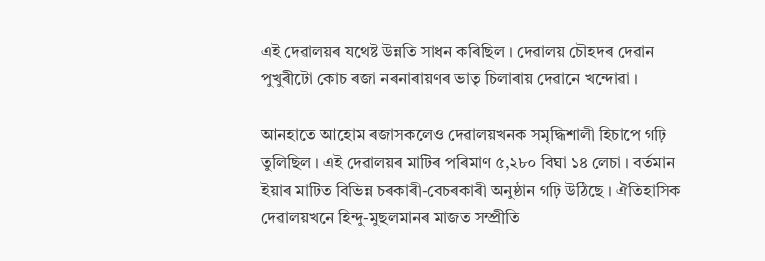এই দেৱালয়ৰ যথেষ্ট উন্নতি সাধন কৰিছিল । দেৱালয় চৌহদৰ দেৱান পুখুৰীটো কোচ ৰজা নৰনাৰায়ণৰ ভাতৃ চিলাৰায় দেৱানে খন্দোৱা ।

আনহাতে আহোম ৰজাসকলেও দেৱালয়খনক সমৃদ্ধিশালী হিচাপে গঢ়ি তুলিছিল । এই দেৱালয়ৰ মাটিৰ পৰিমাণ ৫,২৮০ বিঘা ১৪ লেচা । বৰ্তমান ইয়াৰ মাটিত বিভিন্ন চৰকাৰী-বেচৰকাৰী অনুষ্ঠান গঢ়ি উঠিছে । ঐতিহাসিক দেৱালয়খনে হিন্দু-মুছলমানৰ মাজত সম্প্ৰীতি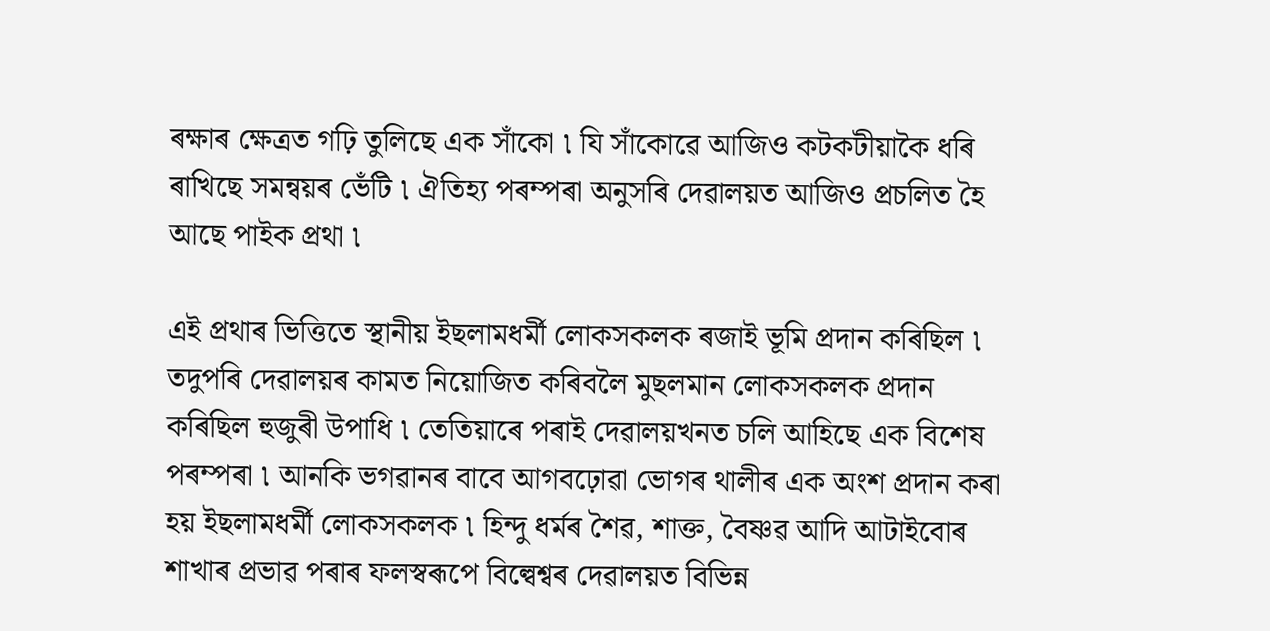ৰক্ষাৰ ক্ষেত্ৰত গঢ়ি তুলিছে এক সাঁকো ৷ যি সাঁকোৱে আজিও কটকটীয়াকৈ ধৰি ৰাখিছে সমন্বয়ৰ ভেঁটি ৷ ঐতিহ্য পৰম্পৰা অনুসৰি দেৱালয়ত আজিও প্ৰচলিত হৈ আছে পাইক প্ৰথা ৷

এই প্ৰথাৰ ভিত্তিতে স্থানীয় ইছলামধৰ্মী লোকসকলক ৰজাই ভূমি প্ৰদান কৰিছিল ৷ তদুপৰি দেৱালয়ৰ কামত নিয়োজিত কৰিবলৈ মুছলমান লোকসকলক প্ৰদান কৰিছিল হুজুৰী উপাধি ৷ তেতিয়াৰে পৰাই দেৱালয়খনত চলি আহিছে এক বিশেষ পৰম্পৰা ৷ আনকি ভগৱানৰ বাবে আগবঢ়োৱা ভোগৰ থালীৰ এক অংশ প্ৰদান কৰা হয় ইছলামধৰ্মী লোকসকলক ৷ হিন্দু ধৰ্মৰ শৈৱ, শাক্ত, বৈষ্ণৱ আদি আটাইবোৰ শাখাৰ প্ৰভাৱ পৰাৰ ফলস্বৰূপে বিল্বেশ্বৰ দেৱালয়ত বিভিন্ন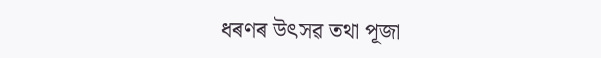ধৰণৰ উৎসৱ তথা পূজা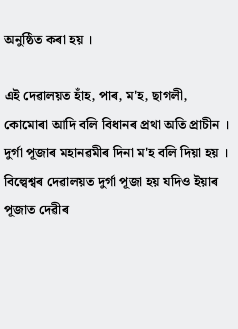অনুষ্ঠিত কৰা হয় ।

এই দেৱালয়ত হাঁহ, পাৰ, ম'হ, ছাগলী, কোমোৰা আদি বলি বিধানৰ প্ৰথা অতি প্ৰাচীন । দুৰ্গা পূজাৰ মহানৱমীৰ দিনা ম'হ বলি দিয়া হয় । বিল্বেশ্বৰ দেৱালয়ত দুৰ্গা পূজা হয় যদিও ইয়াৰ পূজাত দেৱীৰ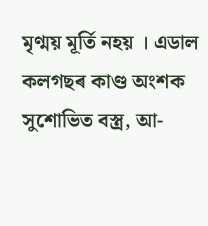মৃণ্ময় মূৰ্তি নহয় । এডাল কলগছৰ কাণ্ড অংশক সুশোভিত বস্ত্ৰ, আ-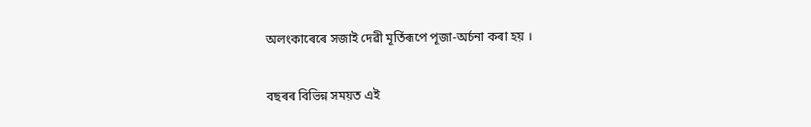অলংকাৰেৰে সজাই দেৱী মূৰ্তিৰূপে পূজা-অৰ্চনা কৰা হয় ।

বছৰৰ বিভিন্ন সময়ত এই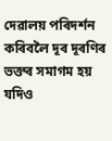দেৱালয় পৰিদৰ্শন কৰিবলৈ দূৰ দূৰণিৰ ভক্তৰ সমাগম হয় যদিও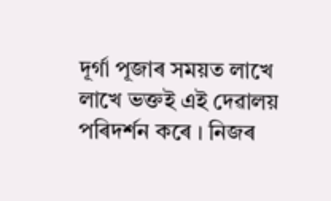দূৰ্গা পূজাৰ সময়ত লাখে লাখে ভক্তই এই দেৱালয় পৰিদৰ্শন কৰে । নিজৰ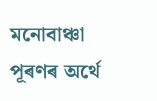মনোবাঞ্চা পূৰণৰ অৰ্থে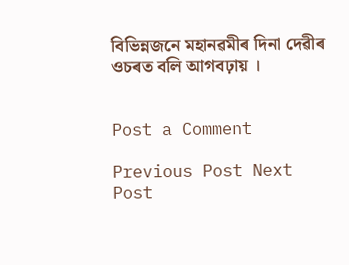বিভিন্নজনে মহানৱমীৰ দিনা দেৱীৰ ওচৰত বলি আগবঢ়ায় ।


Post a Comment

Previous Post Next Post